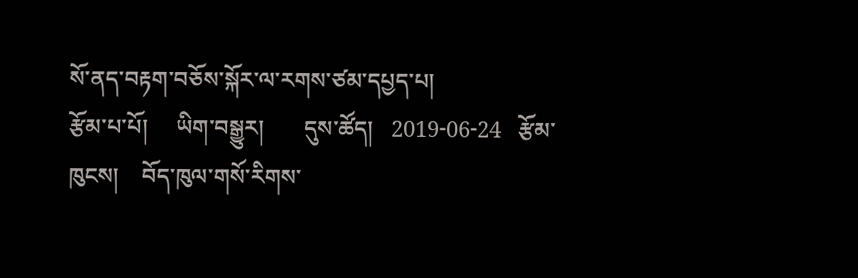སོ་ནད་བརྟག་བཅོས་སྐོར་ལ་རགས་ཙམ་དཔྱད་པ།
རྩོམ་པ་པོ།     ཡིག་བསྒྱུར།       དུས་ཚོད།   2019-06-24   རྩོམ་ཁུངས།    བོད་ཁུལ་གསོ་རིགས་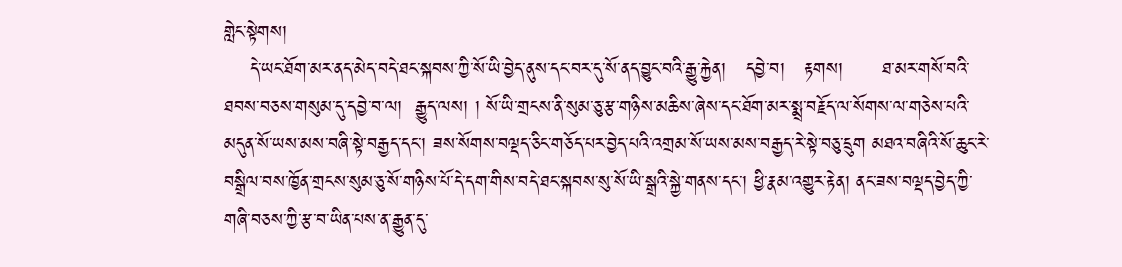གླེང་སྟེགས།
    དེ་ཡང་ཐོག་མར་ནད་མེད་བདེ་ཐང་སྐབས་ཀྱི་སོ་ཡི་བྱེད་ནུས་དང་བར་དུ་སོ་ནད་བྱུང་བའི་རྒྱུ་རྐྱེན།   དབྱེ་བ།   རྟགས།      ཐ་མར་གསོ་བའི་ཐབས་བཅས་གསུམ་དུ་དབྱེ་བ་ལ།  རྒྱུད་ལས། ། སོ་ཡི་གྲངས་ནི་སུམ་ཅུ་རྩ་གཉིས་མཆིས་ཞེས་དང་ཐོག་མར་སྨྲ་བརྗོད་ལ་སོགས་ལ་གཅེས་པའི་མདུན་སོ་ཡས་མས་བཞི་སྟེ་བརྒྱད་དང་། ཟས་སོགས་བལྡད་ཅིང་གཅོད་པར་བྱེད་པའི་འགྲམ་སོ་ཡས་མས་བརྒྱད་རེ་སྟེ་བཅུ་དྲུག མཐའ་བཞིའི་སོ་ཆུང་རེ་བསྒྲིལ་བས་ཁྱོན་གྲངས་སུམ་ཅུ་སོ་གཉིས་པོ་དེ་དག་གིས་བདེ་ཐང་སྐབས་སུ་སོ་ཡི་སྒྲའི་སྐྱེ་གནས་དང་། ཕྱི་རྣམ་འགྱུར་རྟེན། ནང་ཟས་བལྡད་བྱེད་ཀྱི་གཞི་བཅས་ཀྱི་རྩ་བ་ཡིན་པས་ན་རྒྱུན་དུ་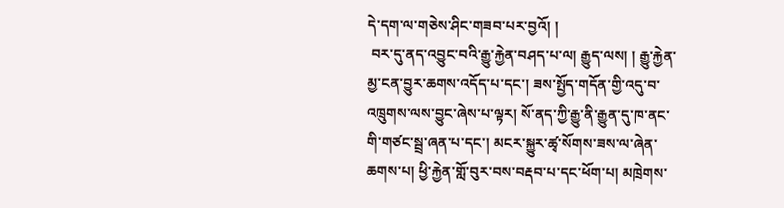དེ་དག་ལ་གཅེས་ཤིང་གཟབ་པར་བྱའོ། །
 བར་དུ་ནད་འབྱུང་བའི་རྒྱུ་རྐྱེན་བཤད་པ་ལ། རྒྱུད་ལས། ། རྒྱུ་རྐྱེན་མྱ་ངན་བྱུར་ཆགས་འདོད་པ་དང་། ཟས་སྤྱོད་གདོན་གྱི་འདུ་བ་འཁྲུགས་ལས་བྱུང་ཞེས་པ་ལྟར། སོ་ནད་ཀྱི་རྒྱུ་ནི་རྒྱུན་དུ་ཁ་ནང་གི་གཙང་སྦྲ་ཞན་པ་དང་། མངར་སྐྱུར་ཚྭ་སོགས་ཟས་ལ་ཞེན་ཆགས་པ། ཕྱི་རྐྱེན་གློ་བུར་བས་བརྡབ་པ་དང་ཕོག་པ། མཁྲེགས་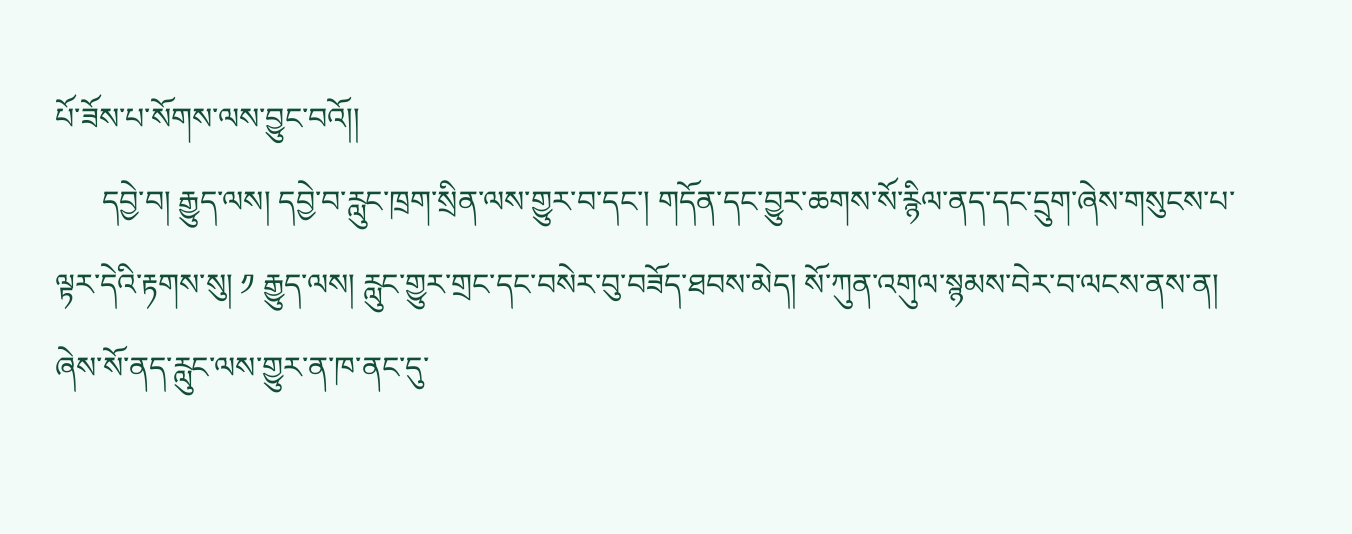པོ་ཟོས་པ་སོགས་ལས་བྱུང་བའོ།།
      དབྱེ་བ། རྒྱུད་ལས། དབྱེ་བ་རླུང་ཁྲག་སྲིན་ལས་གྱུར་བ་དང་། གདོན་དང་བྱུར་ཆགས་སོ་རྙིལ་ནད་དང་དྲུག་ཞེས་གསུངས་པ་ལྟར་དེའི་རྟགས་སུ། ༡ རྒྱུད་ལས། རླུང་གྱུར་གྲང་དང་བསེར་བུ་བཟོད་ཐབས་མེད། སོ་ཀུན་འགུལ་སྙམས་བེར་བ་ལངས་ནས་ན། ཞེས་སོ་ནད་རླུང་ལས་གྱུར་ན་ཁ་ནང་དུ་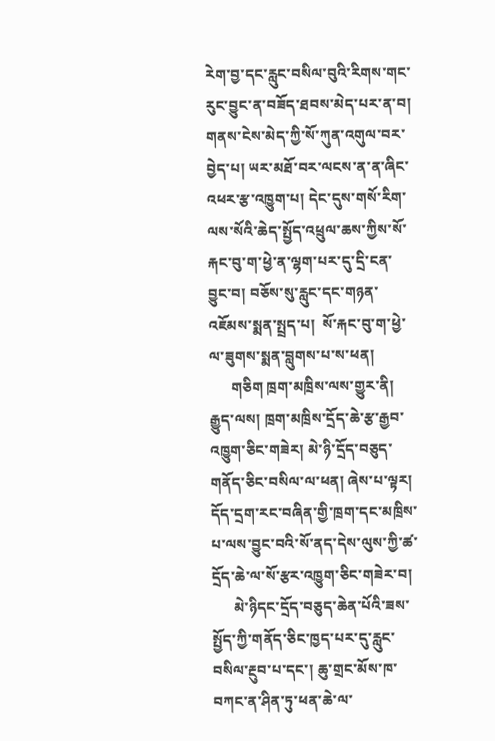རེག་བྱ་དང་རླུང་བསིལ་བུའི་རིགས་གང་རུང་བྱུང་ན་བཟོད་ཐབས་མེད་པར་ན་བ། གནས་ངེས་མེད་ཀྱི་སོ་ཀུན་འགུལ་བར་བྱེད་པ། ཡར་མཐོ་བར་ལངས་ན་ན་ཞིང་འཕར་རྩ་འཁྱུག་པ། དེང་དུས་གསོ་རིག་ལས་སོའི་ཆེད་སྤྱོད་འཕྲུལ་ཆས་ཀྱིས་སོ་རྐང་བུ་ག་ཕྱེ་ན་ལྷག་པར་དུ་དྲི་ངན་བྱུང་བ། བཅོས་སུ་རླུང་དང་གཉན་འཇོམས་སྨན་སྤྲད་པ།  སོ་རྐང་བུ་ག་ཕྱེ་ལ་ཟུགས་སྨན་བླུགས་པ་ས་ཕན།
      གཅིག ཁྲག་མཁྲིས་ལས་གྱུར་ནི། རྒྱུད་ལས། ཁྲག་མཁྲིས་དྲོད་ཆེ་རྩ་རྒྱབ་འཁྱུག་ཅིང་གཟེར། མེ་ཉི་དྲོད་བཅུད་གནོད་ཅིང་བསིལ་ལ་ཕན། ཞེས་པ་ལྟར། དོད་དྲག་རང་བཞིན་གྱི་ཁྲག་དང་མཁྲིས་པ་ལས་བྱུང་བའི་སོ་ནད་དེས་ལུས་ཀྱི་ཚ་དྲོད་ཆེ་ལ་སོ་རྩར་འཁྱུག་ཅིང་གཟེར་བ།
      མེ་ཉིདང་དྲོད་བཅུད་ཆེན་པོའི་ཟས་སྤྱོད་ཀྱི་གནོད་ཅིང་ཁྱད་པར་དུ་རླུང་བསིལ་རྔུབ་པ་དང་། ཆུ་གྲང་མོས་ཁ་བཀང་ན་ཤིན་ཏུ་ཕན་ཆེ་ལ་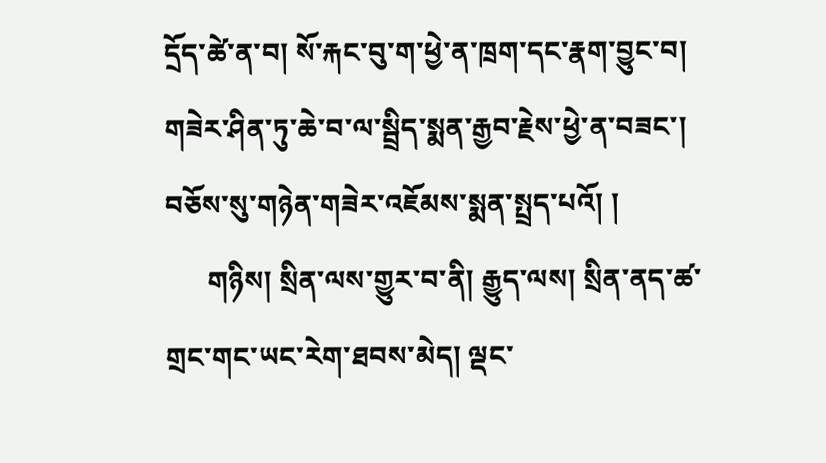དྲོད་ཚེ་ན་བ། སོ་རྐང་བུ་ག་ཕྱེ་ན་ཁྲག་དང་རྣག་བྱུང་བ། གཟེར་ཤིན་ཏུ་ཆེ་བ་ལ་སྦྲིད་སྨན་རྒྱབ་རྗེས་ཕྱེ་ན་བཟང་།   བཅོས་སུ་གཉེན་གཟེར་འཇོམས་སྨན་སྤྲད་པའོ། །
      གཉིས། སྲིན་ལས་གྱུར་བ་ནི། རྒྱུད་ལས། སྲིན་ནད་ཚ་གྲང་གང་ཡང་རེག་ཐབས་མེད། ལྡང་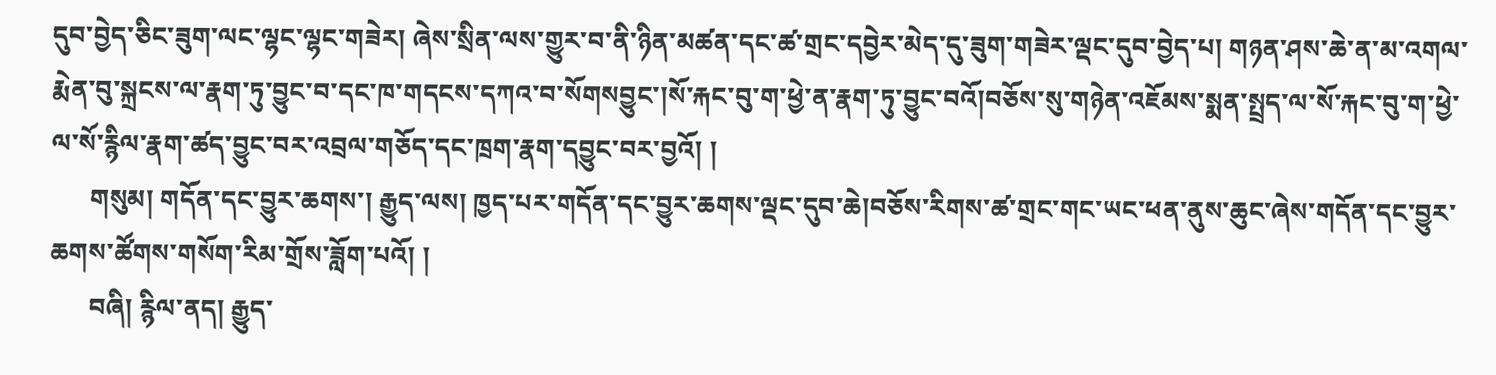དུབ་བྱེད་ཅིང་ཟུག་ལང་ལྷང་ལྷང་གཟེར། ཞེས་སྲིན་ལས་གྱུར་བ་ནི་ཉིན་མཚན་དང་ཚ་གྲང་དབྱེར་མེད་དུ་ཟུག་གཟེར་ལྡང་དུབ་བྱེད་པ། གཉན་ཤས་ཆེ་ན་མ་འགལ་རྨེན་བུ་སྐྲངས་ལ་རྣག་ཏུ་བྱུང་བ་དང་ཁ་གདངས་དཀའ་བ་སོགསབྱུང་།སོ་རྐང་བུ་ག་ཕྱེ་ན་རྣག་ཏུ་བྱུང་བའོ།བཅོས་སུ་གཉེན་འཇོམས་སྨན་སྤྲད་ལ་སོ་རྐང་བུ་ག་ཕྱེ་ལ་སོ་རྙིལ་རྣག་ཚད་བྱུང་བར་འབྲལ་གཅོད་དང་ཁྲག་རྣག་དབྱུང་བར་བྱའོ། །
      གསུམ། གདོན་དང་བྱུར་ཆགས་། རྒྱུད་ལས། ཁྱད་པར་གདོན་དང་བྱུར་ཆགས་ལྡང་དུབ་ཆེ།བཅོས་རིགས་ཚ་གྲང་གང་ཡང་ཕན་ནུས་ཆུང་ཞེས་གདོན་དང་བྱུར་ཆགས་ཚོགས་གསོག་རིམ་གྲོས་ཟློག་པའོ། །
      བཞི། རྙིལ་ནད། རྒྱུད་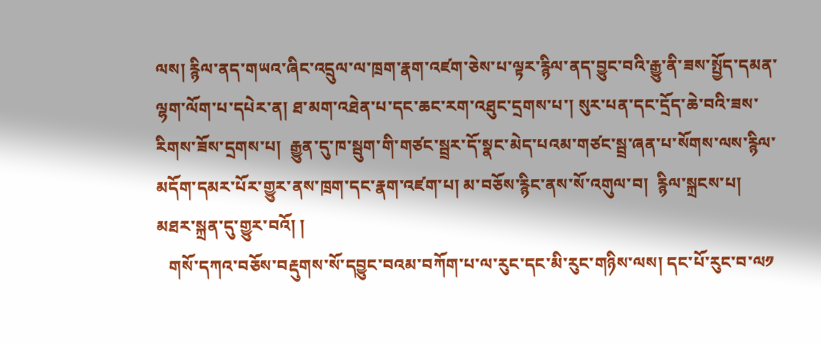ལས། རྙིལ་ནད་གཡའ་ཞིང་འདྲུལ་ལ་ཁྲག་རྣག་འཛག་ཅེས་པ་ལྟར་རྙིལ་ནད་བྱུང་བའི་རྒྱུ་ནི་ཟས་སྤྱོད་དམན་ལྷག་ལོག་པ་དཔེར་ན། ཐ་མག་འཐེན་པ་དང་ཆང་རག་འཐུང་དྲགས་པ་། སུར་པན་དང་དྲོད་ཆེ་བའི་ཟས་རིགས་ཟོས་དྲགས་པ།  རྒྱུན་དུ་ཁ་སྦུག་གི་གཙང་སྦྲར་དོ་སྣང་མེད་པའམ་གཙང་སྦྲ་ཞན་པ་སོགས་ལས་རྙིལ་མདོག་དམར་པོར་གྱུར་ནས་ཁྲག་དང་རྣག་འཛག་པ། མ་བཅོས་རྙིང་ནས་སོ་འགུལ་བ།  རྙིལ་སྐྲངས་པ།  མཐར་སྐྲན་དུ་གྱུར་བའོ། །
   གསོ་དཀའ་བཅོས་བརྡུགས་སོ་དབྱུང་བའམ་བཀོག་པ་ལ་རུང་དང་མི་རུང་གཉིས་ལས། དང་པོ་རུང་བ་ལ༡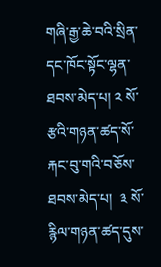གཞི་རྒྱ་ཆེ་བའི་སྲིན་དང་ཁོང་སྟོང་ལྷན་ཐབས་མེད་པ། ༢ སོ་རྩའི་གཉན་ཚད་སོ་རྐང་བུ་གའི་བཅོས་ཐབས་མེད་པ།  ༣ སོ་རྙིལ་གཉན་ཚད་དུས་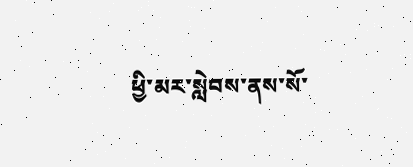ཕྱི་མར་སླེབས་ནས་སོ་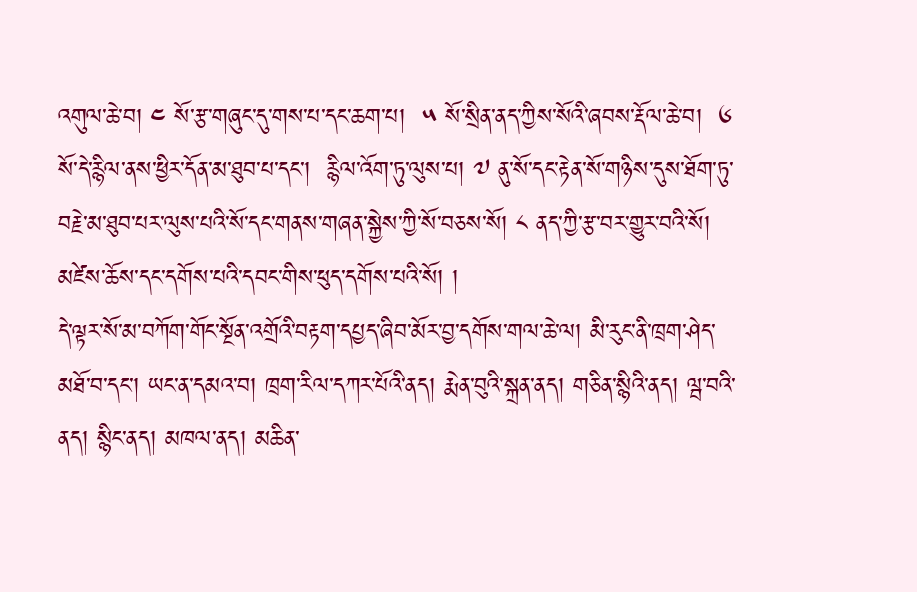འགུལ་ཆེ་བ། ༤ སོ་རྩ་གཞུང་དུ་གས་པ་དང་ཆག་པ།  ༥ སོ་སྲིན་ནད་ཀྱིས་སོའི་ཞབས་རྡོལ་ཆེ་བ།  ༦ སོ་དེ་རྙིལ་ནས་ཕྱིར་དོན་མ་ཐུབ་པ་དང་།  རྙིལ་འོག་ཏུ་ལུས་པ། ༧ ནུ་སོ་དང་རྟེན་སོ་གཉིས་དུས་ཐོག་ཏུ་བརྗེ་མ་ཐུབ་པར་ལུས་པའི་སོ་དང་གནས་གཞན་སྐྱེས་ཀྱི་སོ་བཅས་སོ། ༨ ནད་ཀྱི་རྩ་བར་གྱུར་བའི་སོ། མཛེས་ཆོས་དང་དགོས་པའི་དབང་གིས་ཕུད་དགོས་པའི་སོ། །
དེ་ལྟར་སོ་མ་བཀོག་གོང་སྔོན་འགྲོའི་བརྟག་དཔྱད་ཞིབ་མོར་བྱ་དགོས་གལ་ཆེ་ལ། མི་རུང་ནི་ཁྲག་ཤེད་མཐོ་བ་དང་། ཡང་ན་དམའ་བ། ཁྲག་རིལ་དཀར་པོའི་ནད། རྨེན་བུའི་སྐྲན་ནད། གཅིན་སྙིའི་ནད། ལྦ་བའི་ནད། སྙིང་ནད། མཁལ་ནད། མཆིན་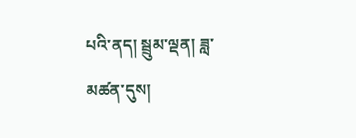པའི་ནད། སྦྲུམ་ལྡན། ཟླ་མཚན་དུས།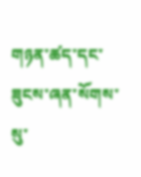གཉན་ཚད་དང་ཟུངས་ཞན་སོགས་སུ་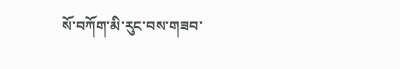སོ་བཀོག་མི་རུང་བས་གཟབ་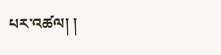པར་འཚལ། །